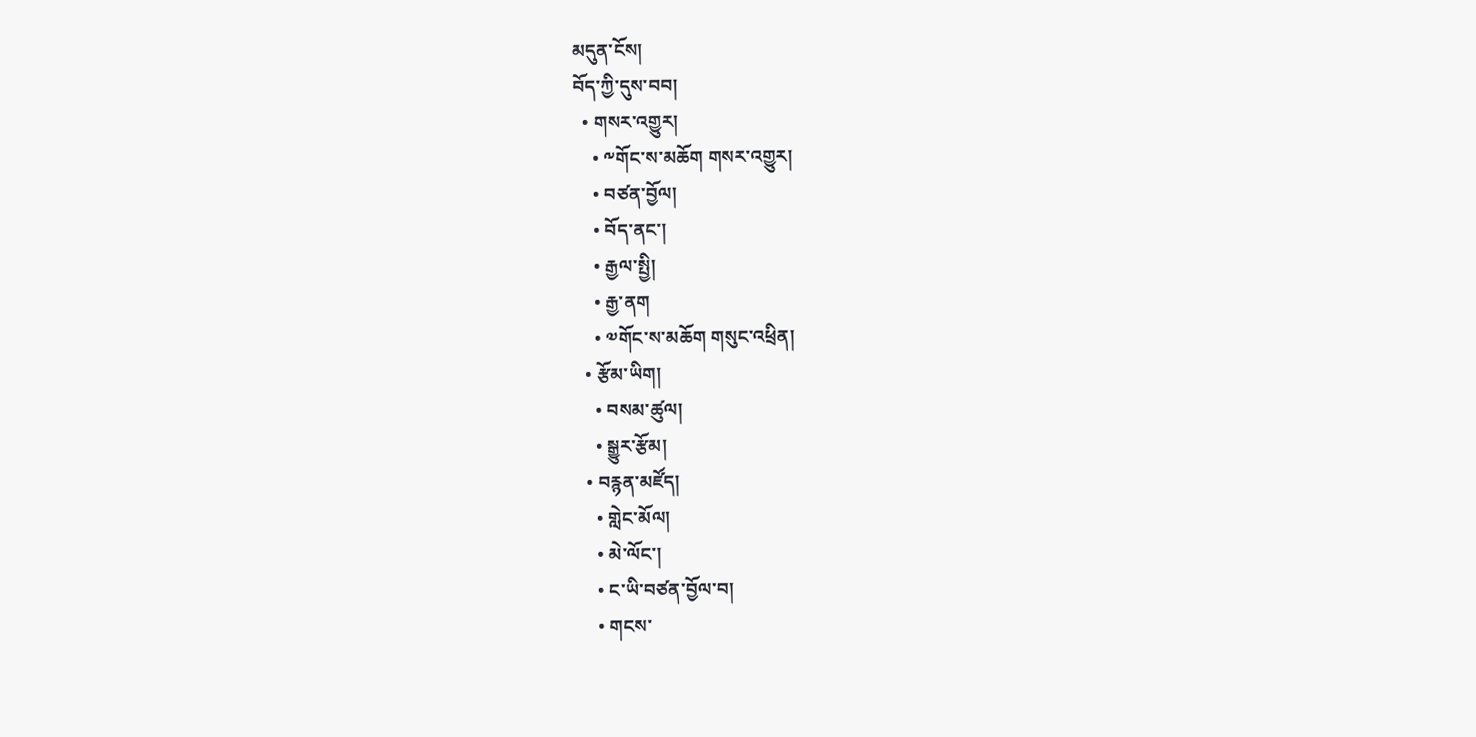མདུན་ངོས།
བོད་ཀྱི་དུས་བབ།
  • གསར་འགྱུར།
    • ༸གོང་ས་མཆོག གསར་འགྱུར།
    • བཙན་བྱོལ།
    • བོད་ནང་།
    • རྒྱལ་སྤྱི།
    • རྒྱ་ནག
    • ༧གོང་ས་མཆོག གསུང་འཕྲིན།
  • རྩོམ་ཡིག།
    • བསམ་ཚུལ།
    • སྒྱུར་རྩོམ།
  • བརྙན་མཛོད།
    • གླེང་མོལ།
    • མེ་ལོང་།
    • ང་ཡི་བཙན་བྱོལ་བ།
    • གངས་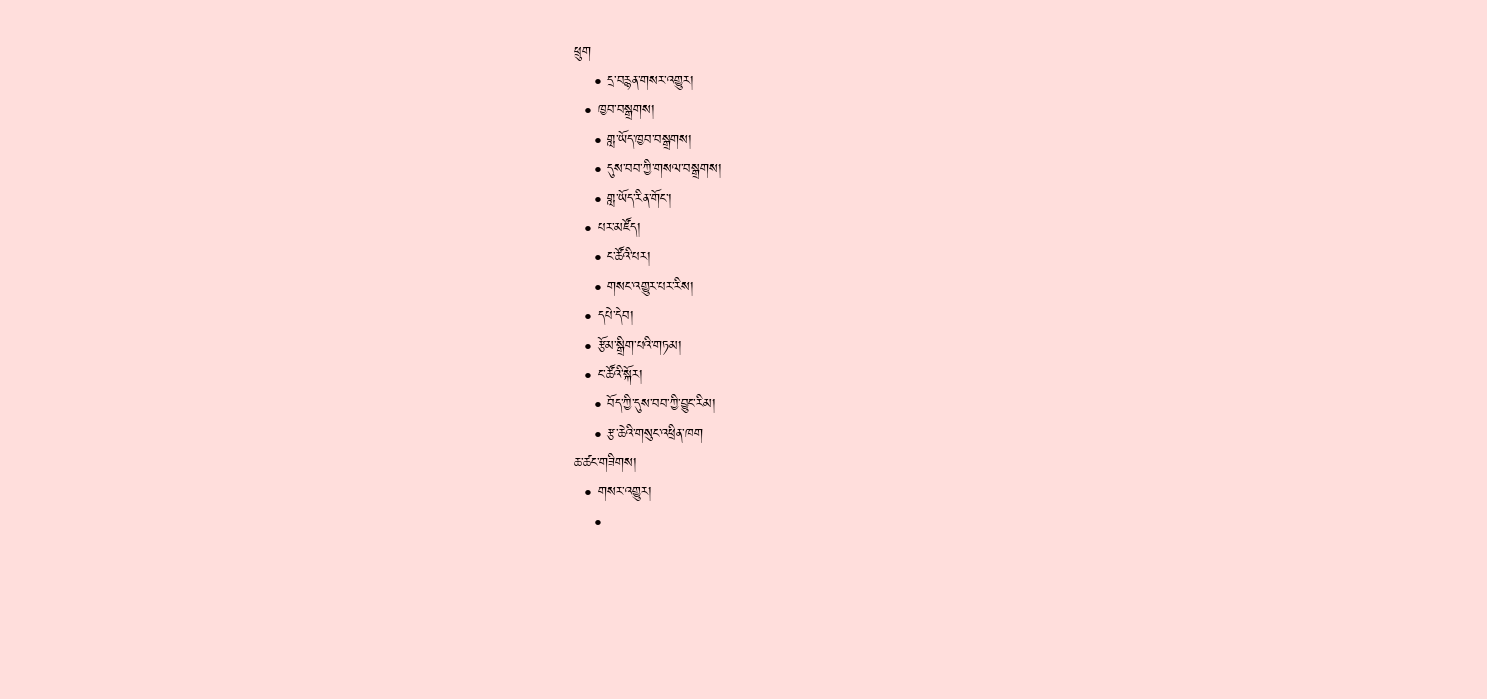ཕྲུག
    • དྲ་བརྙན་གསར་འགྱུར།
  • ཁྱབ་བསྒྲགས།
    • གླ་ཡོད་ཁྱབ་བསྒྲགས།
    • དུས་བབ་ཀྱི་གསལ་བསྒྲགས།
    • གླ་ཡོད་རིན་གོང་།
  • པར་མཛོད།
    • ང་ཚོའི་པར།
    • གསང་འགྱུར་པར་རིས།
  • དཔེ་དེབ།
  • རྩོམ་སྒྲིག་པའི་གཏམ།
  • ང་ཚོའི་སྐོར།
    • བོད་ཀྱི་དུས་བབ་ཀྱི་བྱུང་རིམ།
    • རྩ་ཆེའི་གསུང་འཕྲིན་ཁག
ཆ་ཚང་གཟིགས།
  • གསར་འགྱུར།
    •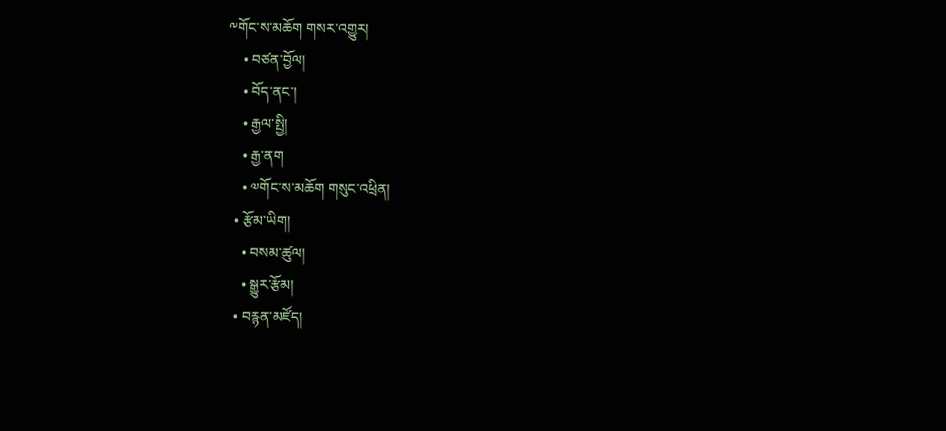༸གོང་ས་མཆོག གསར་འགྱུར།
    • བཙན་བྱོལ།
    • བོད་ནང་།
    • རྒྱལ་སྤྱི།
    • རྒྱ་ནག
    • ༧གོང་ས་མཆོག གསུང་འཕྲིན།
  • རྩོམ་ཡིག།
    • བསམ་ཚུལ།
    • སྒྱུར་རྩོམ།
  • བརྙན་མཛོད།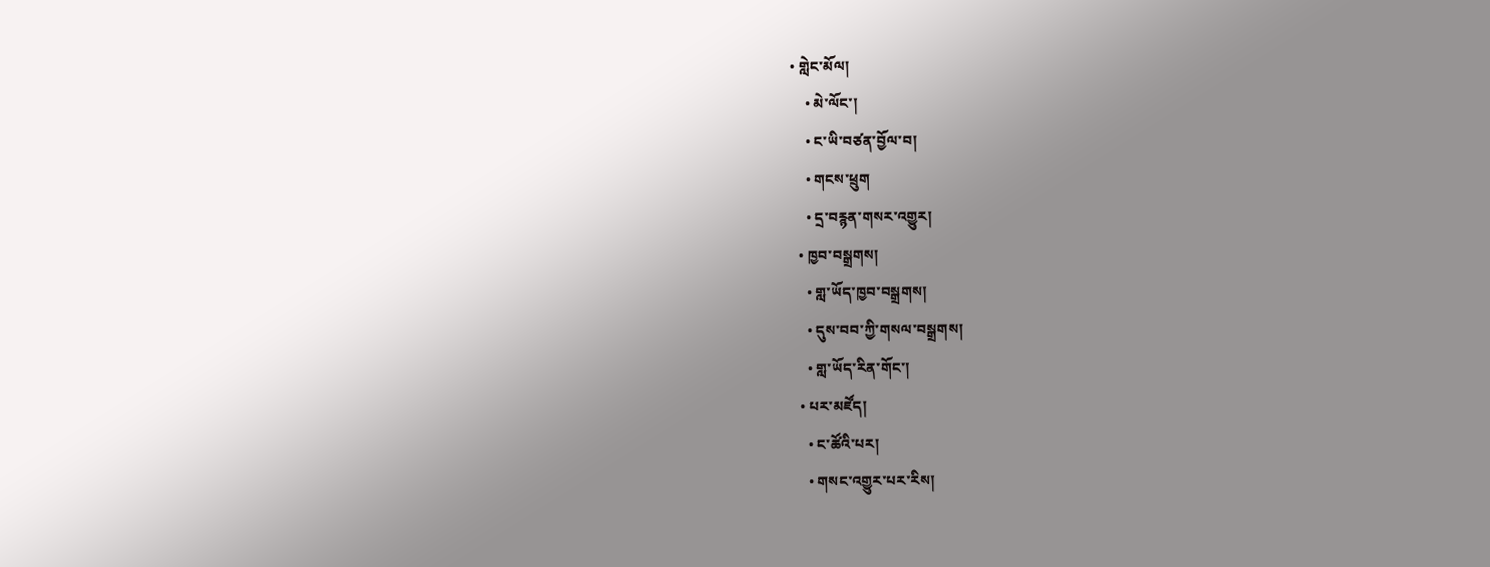• གླེང་མོལ།
    • མེ་ལོང་།
    • ང་ཡི་བཙན་བྱོལ་བ།
    • གངས་ཕྲུག
    • དྲ་བརྙན་གསར་འགྱུར།
  • ཁྱབ་བསྒྲགས།
    • གླ་ཡོད་ཁྱབ་བསྒྲགས།
    • དུས་བབ་ཀྱི་གསལ་བསྒྲགས།
    • གླ་ཡོད་རིན་གོང་།
  • པར་མཛོད།
    • ང་ཚོའི་པར།
    • གསང་འགྱུར་པར་རིས།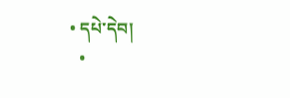• དཔེ་དེབ།
  •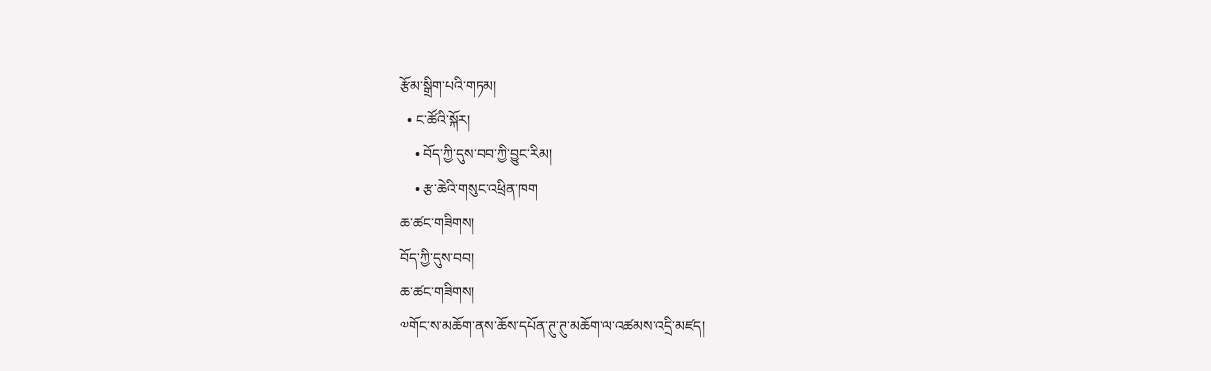རྩོམ་སྒྲིག་པའི་གཏམ།
  • ང་ཚོའི་སྐོར།
    • བོད་ཀྱི་དུས་བབ་ཀྱི་བྱུང་རིམ།
    • རྩ་ཆེའི་གསུང་འཕྲིན་ཁག
ཆ་ཚང་གཟིགས།
བོད་ཀྱི་དུས་བབ།
ཆ་ཚང་གཟིགས།
༧གོང་ས་མཆོག་ནས་ཆོས་དཔོན་ཊུ་ཊུ་མཆོག་ལ་འཚམས་འདྲི་མཛད།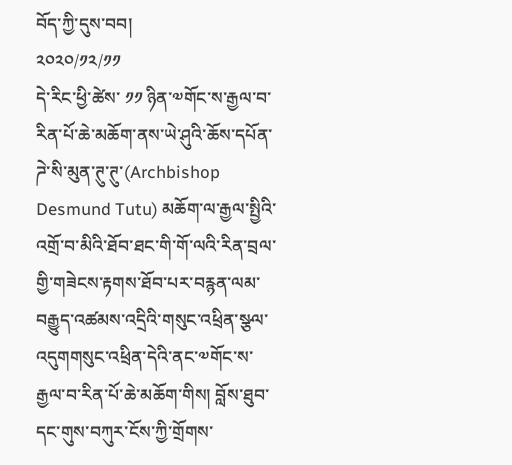བོད་ཀྱི་དུས་བབ།
༢༠༢༠/༡༢/༡༡
དེ་རིང་ཕྱི་ཚེས་ ༡༡ ཉིན་༧གོང་ས་རྒྱལ་བ་རིན་པོ་ཆེ་མཆོག་ནས་ཡེ་ཤུའི་ཆོས་དཔོན་ཌེ་སི་མུན་ཊུ་ཊུ་(Archbishop Desmund Tutu) མཆོག་ལ་རྒྱལ་སྤྱིའི་འགྲོ་བ་མིའི་ཐོབ་ཐང་གི་གོ་ལའི་རིན་བྲལ་གྱི་གཟེངས་རྟགས་ཐོབ་པར་བརྙན་ལམ་བརྒྱུད་འཚམས་འདྲིའི་གསུང་འཕྲིན་སྩལ་འདུགགསུང་འཕྲིན་དེའི་ནང་༧གོང་ས་རྒྱལ་བ་རིན་པོ་ཆེ་མཆོག་གིས། བློས་ཐུབ་དང་གུས་བཀུར་ངོས་ཀྱི་གྲོགས་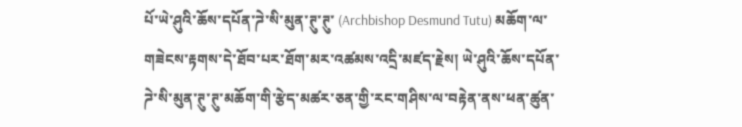པོ་ཡེ་ཤུའི་ཆོས་དཔོན་ཌེ་སི་མུན་ཊུ་ཊུ་ (Archbishop Desmund Tutu) མཆོག་ལ་གཟེངས་རྟགས་དེ་ཐོབ་པར་ཐོག་མར་འཚམས་འདྲི་མཛད་རྗེས། ཡེ་ཤུའི་ཆོས་དཔོན་ཌེ་སི་མུན་ཊུ་ཊུ་མཆོག་གི་རྩེད་མཚར་ཅན་གྱི་རང་གཤིས་ལ་བརྟེན་ནས་ཕན་ཚུན་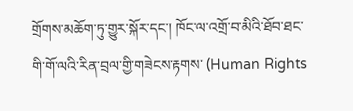གྲོགས་མཆོག་ཏུ་གྱུར་སྐོར་དང་། ཁོང་ལ་འགྲོ་བ་མིའི་ཐོབ་ཐང་གི་གོ་ལའི་རིན་བྲལ་གྱི་གཟེངས་རྟགས་ (Human Rights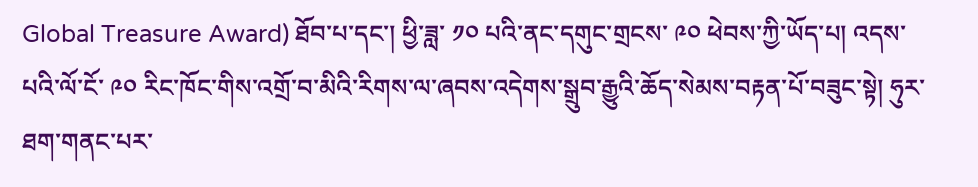Global Treasure Award) ཐོབ་པ་དང་། ཕྱི་ཟླ་ ༡༠ པའི་ནང་དགུང་གྲངས་ ༩༠ ཕེབས་ཀྱི་ཡོད་པ། འདས་པའི་ལོ་ངོ་ ༩༠ རིང་ཁོང་གིས་འགྲོ་བ་མིའི་རིགས་ལ་ཞབས་འདེགས་སྒྲུབ་རྒྱུའི་ཆོད་སེམས་བརྟན་པོ་བཟུང་སྟེ། ཧུར་ཐག་གནང་པར་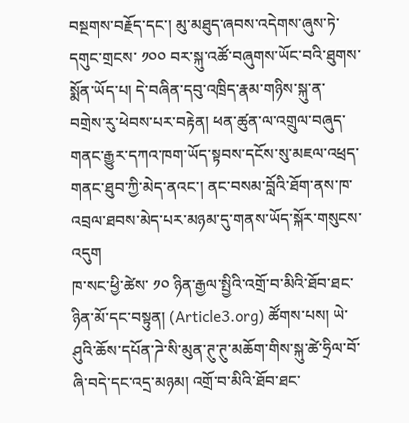བསྔགས་བརྗོད་དང་། མུ་མཐུད་ཞབས་འདེགས་ཞུས་ཏེ་དགུང་གྲངས་ ༡༠༠ བར་སྐུ་འཚོ་བཞུགས་ཡོང་བའི་ཐུགས་སྨོན་ཡོད་པ། དེ་བཞིན་དབུ་འཁྲིད་རྣམ་གཉིས་སྐུ་ན་བགྲེས་རུ་ཕེབས་པར་བརྟེན། ཕན་ཚུན་ལ་འགྲུལ་བཞུད་གནང་རྒྱུར་དཀའ་ཁག་ཡོད་སྟབས་དངོས་སུ་མཇལ་འཕྲད་གནང་ཐུབ་ཀྱི་མེད་ནའང་། ནང་བསམ་བློའི་ཐོག་ནས་ཁ་འབྲལ་ཐབས་མེད་པར་མཉམ་དུ་གནས་ཡོད་སྐོར་གསུངས་འདུག
ཁ་སང་ཕྱི་ཚེས་ ༡༠ ཉིན་རྒྱལ་སྤྱིའི་འགྲོ་བ་མིའི་ཐོབ་ཐང་ཉིན་མོ་དང་བསྟུན། (Article3.org) ཚོགས་པས། ཡེ་ཤུའི་ཆོས་དཔོན་ཌེ་སི་མུན་ཊུ་ཊུ་མཆོག་གིས་སྐུ་ཚེ་ཧྲིལ་བོ་ཞི་བདེ་དང་འདྲ་མཉམ། འགྲོ་བ་མིའི་ཐོབ་ཐང་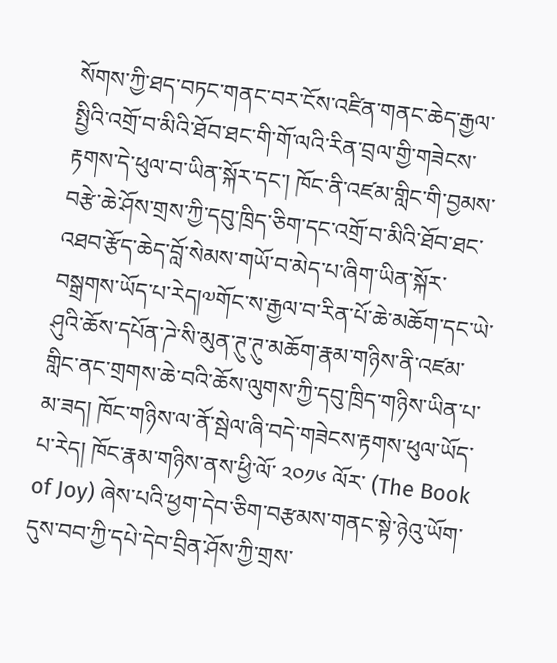སོགས་ཀྱི་ཐད་བཏང་གནང་བར་ངོས་འཛིན་གནང་ཆེད་རྒྱལ་སྤྱིའི་འགྲོ་བ་མིའི་ཐོབ་ཐང་གི་གོ་ལའི་རིན་བྲལ་གྱི་གཟེངས་རྟགས་དེ་ཕུལ་བ་ཡིན་སྐོར་དང་། ཁོང་ནི་འཛམ་གླིང་གི་བྱམས་བརྩེ་ཆེ་ཤོས་གྲས་ཀྱི་དབུ་ཁྲིད་ཅིག་དང་འགྲོ་བ་མིའི་ཐོབ་ཐང་འཐབ་རྩོད་ཆེད་བློ་སེམས་གཡོ་བ་མེད་པ་ཞིག་ཡིན་སྐོར་བསྒྲགས་ཡོད་པ་རེད།༧གོང་ས་རྒྱལ་བ་རིན་པོ་ཆེ་མཆོག་དང་ཡེ་ཤུའི་ཆོས་དཔོན་ཌེ་སི་མུན་ཊུ་ཊུ་མཆོག་རྣམ་གཉིས་ནི་འཛམ་གླིང་ནང་གྲགས་ཆེ་བའི་ཆོས་ལུགས་ཀྱི་དབུ་ཁྲིད་གཉིས་ཡིན་པ་མ་ཟད། ཁོང་གཉིས་ལ་ནོ་སྦེལ་ཞི་བདེ་གཟེངས་རྟགས་ཕུལ་ཡོད་པ་རེད། ཁོང་རྣམ་གཉིས་ནས་ཕྱི་ལོ་ ༢༠༡༦ ལོར་ (The Book of Joy) ཞེས་པའི་ཕྱག་དེབ་ཅིག་བརྩམས་གནང་སྟེ་ཉེའུ་ཡོག་དུས་བབ་ཀྱི་དཔེ་དེབ་བྲིན་ཤོས་ཀྱི་གྲས་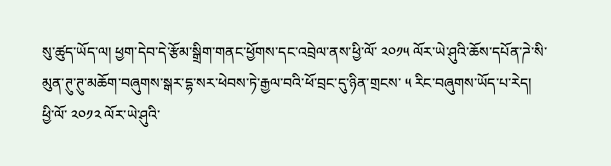སུ་ཚུད་ཡོད་ལ། ཕྱག་དེབ་དེ་རྩོམ་སྒྲིག་གནང་ཕྱོགས་དང་འབྲེལ་ནས་ཕྱི་ལོ་ ༢༠༡༥ ལོར་ཡེ་ཤུའི་ཆོས་དཔོན་ཌེ་སི་མུན་ཊུ་ཊུ་མཆོག་བཞུགས་སྒར་དྷ་སར་ཕེབས་ཏེ་རྒྱལ་བའི་ཕོ་བྲང་དུ་ཉིན་གྲངས་ ༥ རིང་བཞུགས་ཡོད་པ་རེད།
ཕྱི་ལོ་ ༢༠༡༢ ལོར་ཡེ་ཤུའི་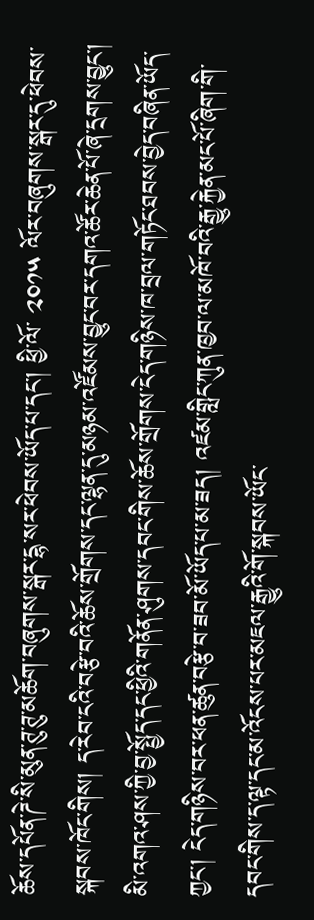ཆོས་དཔོན་ཌེ་སི་མུན་ཊུ་ཊུ་མཆོག་བཞུགས་སྒར་དྷ་སར་ཕེབས་ཡོད་པ་དང་། ཕྱི་ལོ་ ༢༠༡༥ ལོར་བཞུགས་སྒར་དུ་ཕེབས་སྐབས་ཁོང་གིས། ད་རེབ་ངའི་བརྩེ་བའི་ཆོས་གྲོགས་དང་ལྷན་དུ་མཉམ་འཛོམས་བྱུང་བར་དགའ་ཚོར་ཆེན་པོ་ཞེ་དྲགས་བྱུང་། མི་འགའ་ཤས་ཀྱི་བྱ་སྤྱོད་དང་ཕྱིའི་གནོན་ཤུགས་དབང་གིས་ཆོས་གྲོགས་ངེད་གཉིས་ཁ་བྲལ་གཏོང་ཐབས་བྱེད་བཞིན་ཡོད་ཀྱང་། ངེད་གཉིས་བར་ཕན་ཚུན་བརྩེ་བ་ཟབ་མོ་ཡོད་པ་མ་ཟད། འཛམ་གླིང་ཀུན་ཁྱབ་ལ་མཁོ་བའི་རྒྱུ་རྐྱེན་མང་པོ་ཞིག་གི་དབང་གིས་ད་ལྟ་དང་མ་འོངས་པར་མཇལ་རྒྱུའི་གོ་སྐབས་ཡོང་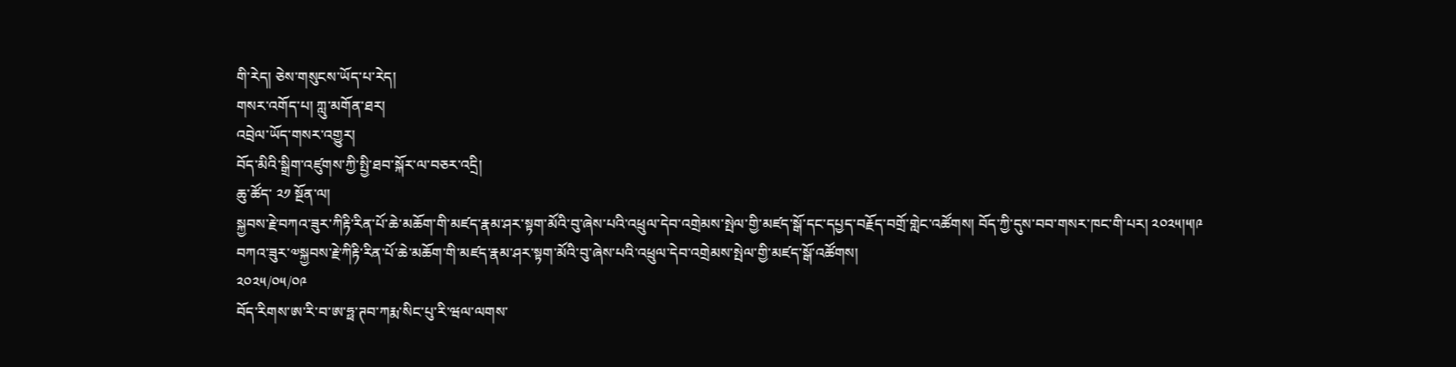གི་རེད། ཅེས་གསུངས་ཡོད་པ་རེད།
གསར་འགོད་པ། ཀླུ་མགོན་ཐར།
འབྲེལ་ཡོད་གསར་འགྱུར།
བོད་མིའི་སྒྲིག་འཛུགས་ཀྱི་སྤྱི་ཐབ་སྐོར་ལ་བཅར་འདྲི།
ཆུ་ཚོད་ ༢༡ སྔོན་ལ།
སྐྱབས་རྗེ་བཀའ་ཟུར་ཀིརྟི་རིན་པོ་ཆེ་མཆོག་གི་མཛད་རྣམ་ཤར་སྟག་མོའི་བུ་ཞེས་པའི་འཕྲུལ་དེབ་འགྲེམས་སྤེལ་གྱི་མཛད་སྒོ་དང་དཔྱད་བརྗོད་བགྲོ་གླེང་འཚོགས། བོད་ཀྱི་དུས་བབ་གསར་ཁང་གི་པར། ༢༠༢༥།༥།༩
བཀའ་ཟུར་༧སྐྱབས་རྗེ་ཀིརྟི་རིན་པོ་ཆེ་མཆོག་གི་མཛད་རྣམ་ཤར་སྟག་མོའི་བུ་ཞེས་པའི་འཕྲུལ་དེབ་འགྲེམས་སྤེལ་གྱི་མཛད་སྒོ་འཚོགས།
༢༠༢༥/༠༥/༠༩
བོད་རིགས་ཨ་རི་བ་ཨ་ཧྥ་ཊབ་ཀརྨ་སིང་པུ་རི་ཝལ་ལགས་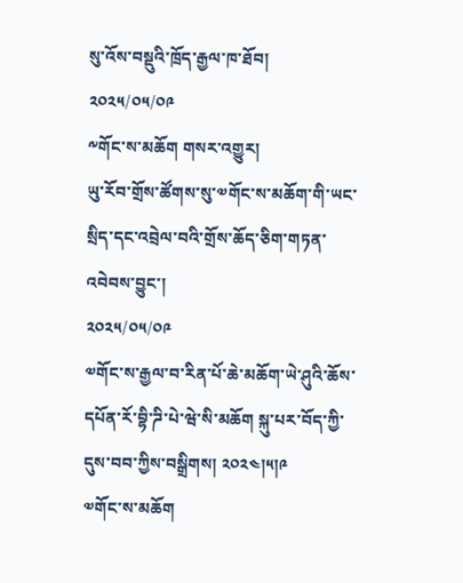སུ་འོས་བསྡུའི་ཁྲོད་རྒྱལ་ཁ་ཐོབ།
༢༠༢༥/༠༥/༠༩
༸གོང་ས་མཆོག གསར་འགྱུར།
ཡུ་རོབ་གྲོས་ཚོགས་སུ་༧གོང་ས་མཆོག་གི་ཡང་སྲིད་དང་འབྲེལ་བའི་གྲོས་ཆོད་ཅིག་གཏན་འབེབས་བྱུང་།
༢༠༢༥/༠༥/༠༩
༧གོང་ས་རྒྱལ་བ་རིན་པོ་ཆེ་མཆོག་ཡེ་ཤུའི་ཆོས་དཔོན་རོ་བྷི་ཌི་པེ་ཝེ་སི་མཆོག སྐུ་པར་བོད་ཀྱི་དུས་བབ་ཀྱིས་བསྒྲིགས། ༢༠༢༤།༥།༩
༧གོང་ས་མཆོག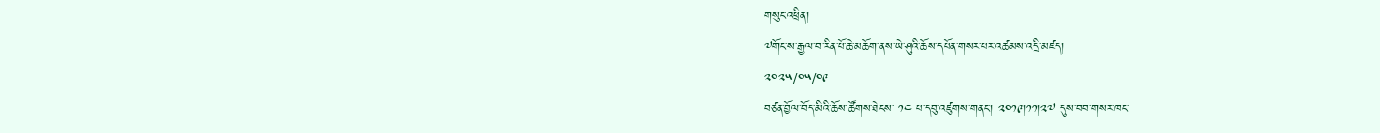གསུང་འཕྲིན།
༧གོང་ས་རྒྱལ་བ་རིན་པོ་ཆེ་མཆོག་ནས་ཡེ་ཤུའི་ཆོས་དཔོན་གསར་པར་འཚམས་འདྲི་མཛད།
༢༠༢༥/༠༥/༠༩
བཙན་བྱོལ་བོད་མིའི་ཆོས་ཚོགས་ཐེངས་ ༡༤ པ་དབུ་འཛུགས་གནང་། ༢༠༡༩།༡༡།༢༧ དུས་བབ་གསར་ཁང་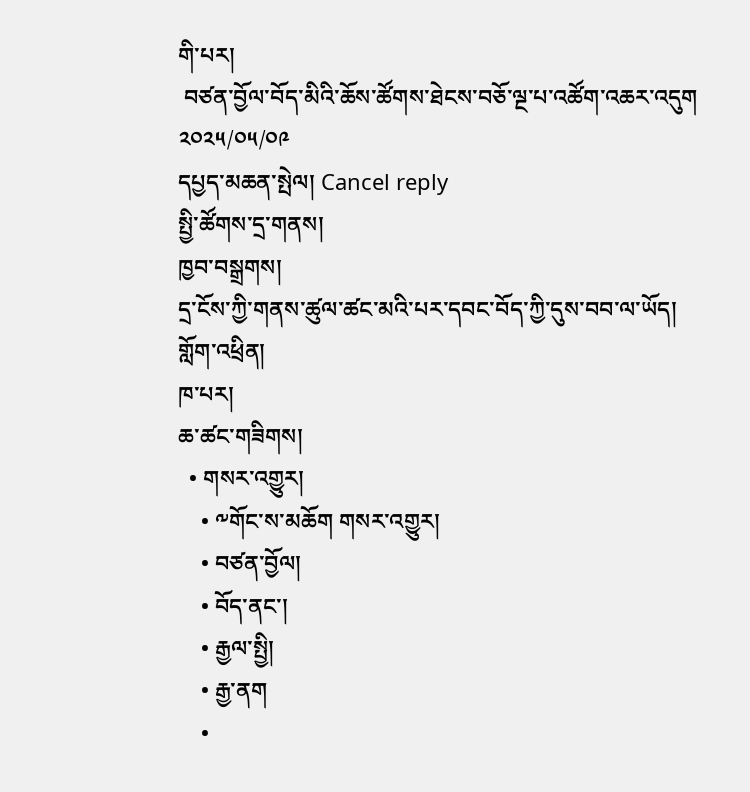གི་པར།
 བཙན་བྱོལ་བོད་མིའི་ཆོས་ཚོགས་ཐེངས་བཅོ་ལྔ་པ་འཚོག་འཆར་འདུག
༢༠༢༥/༠༥/༠༩
དཔྱད་མཆན་སྤེལ། Cancel reply
སྤྱི་ཚོགས་དྲ་གནས།
ཁྱབ་བསྒྲགས།
དྲ་ངོས་ཀྱི་གནས་ཚུལ་ཚང་མའི་པར་དབང་བོད་ཀྱི་དུས་བབ་ལ་ཡོད།
གློག་འཕྲིན།
ཁ་པར།
ཆ་ཚང་གཟིགས།
  • གསར་འགྱུར།
    • ༸གོང་ས་མཆོག གསར་འགྱུར།
    • བཙན་བྱོལ།
    • བོད་ནང་།
    • རྒྱལ་སྤྱི།
    • རྒྱ་ནག
    •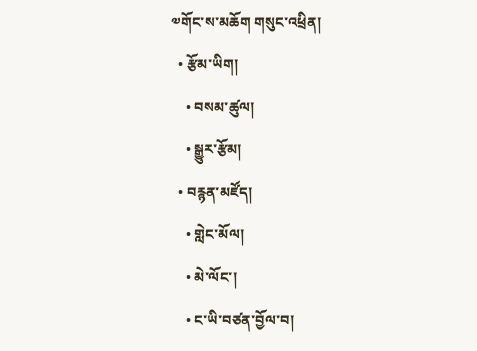༧གོང་ས་མཆོག གསུང་འཕྲིན།
  • རྩོམ་ཡིག།
    • བསམ་ཚུལ།
    • སྒྱུར་རྩོམ།
  • བརྙན་མཛོད།
    • གླེང་མོལ།
    • མེ་ལོང་།
    • ང་ཡི་བཙན་བྱོལ་བ།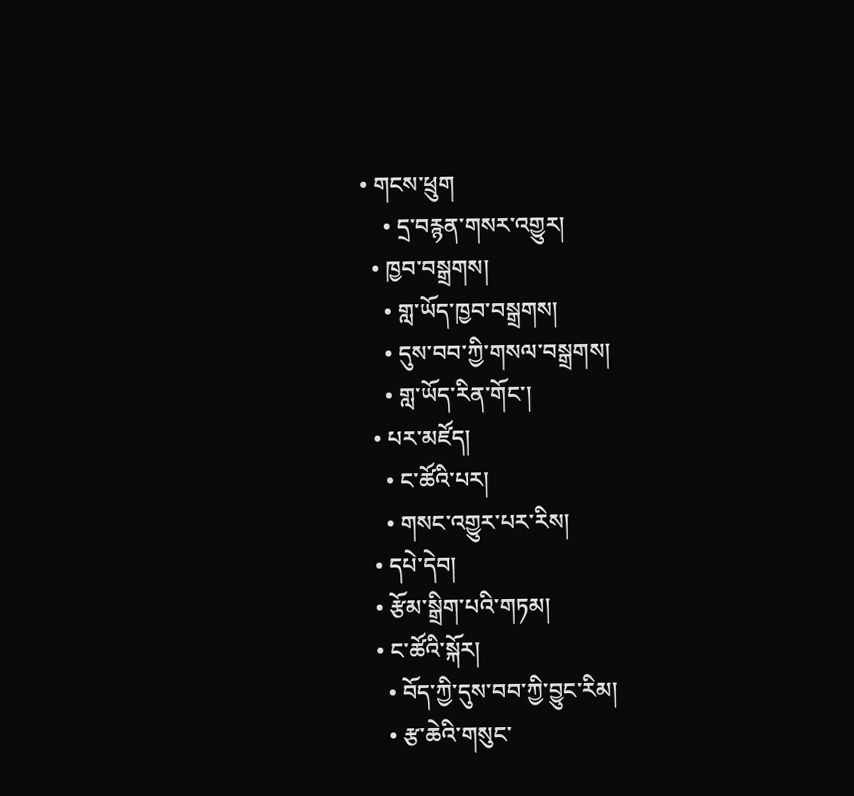• གངས་ཕྲུག
    • དྲ་བརྙན་གསར་འགྱུར།
  • ཁྱབ་བསྒྲགས།
    • གླ་ཡོད་ཁྱབ་བསྒྲགས།
    • དུས་བབ་ཀྱི་གསལ་བསྒྲགས།
    • གླ་ཡོད་རིན་གོང་།
  • པར་མཛོད།
    • ང་ཚོའི་པར།
    • གསང་འགྱུར་པར་རིས།
  • དཔེ་དེབ།
  • རྩོམ་སྒྲིག་པའི་གཏམ།
  • ང་ཚོའི་སྐོར།
    • བོད་ཀྱི་དུས་བབ་ཀྱི་བྱུང་རིམ།
    • རྩ་ཆེའི་གསུང་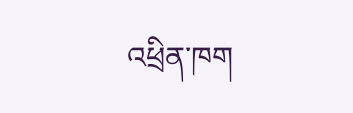འཕྲིན་ཁག